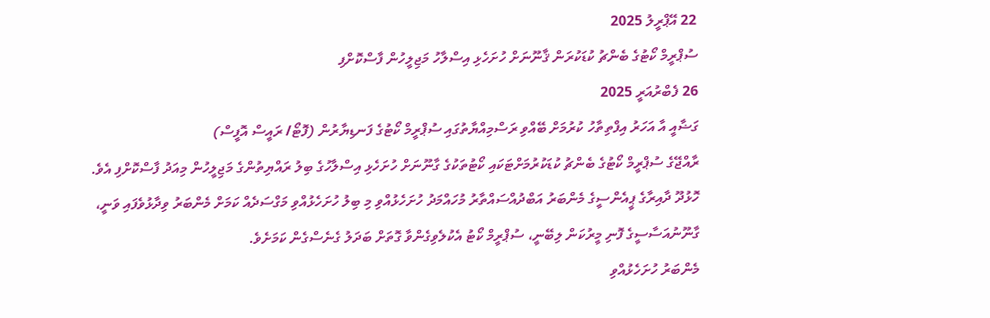22 އޭޕްރީލު 2025
ސުޕްރީމް ކޯޓުގެ ބެންޗު ކުޑަކުރަން ޤާނޫނަށް ހުށަހެޅި އިސްލާހު މަޖިލީހުން ފާސްކޮށްފި
26 ފެބްރުއަރީ 2025
ގަޟާއީ އާ އަހަރު އިފްތިތާހު ކުރުމަށް ބޭއްވި ރަސްމިއްޔާތުގައި ސުޕްރީމް ކޯޓުގެ ފަނޑިޔާރުން (ފޮޓޯ/ ރައީސް އޮފީސް)
ރާއްޖޭގެ ސުޕްރީމް ކޯޓުގެ ބެންޗު ކުޑަކުރުމަށްޓަކައި ކޯޓުތަކުގެ ގާނޫނަށް ހުށަހެޅި އިސްލާހުގެ ބިލު ރައްޔިތުންގެ މަޖިލީހުން މިއަދު ފާސްކޮށްފި އެވެ.
ހޮޅުދޫ ދާއިރާގެ ޕީއެންސީގެ މެންބަރު އަބްދުއްސައްތާރު މުހައްމަދު ހުށަހެޅުއްވި މި ބިލު ހުށަހެޅުއްވި މަގްސަދެއް ކަމަށް މެންބަރު ވިދާޅުވެފައި ވަނީ، ގާނޫނުއަސާސީގެ ފޮނި މީރުކަން ލިބޭނީ، ސުޕްރީމް ކޯޓު އެކުލެވިގެންވާ ގޮތަށް ބަދަލު ގެނެސްގެން ކަމަށެވެ.
މެންބަރު ހުށަހެޅުއްވި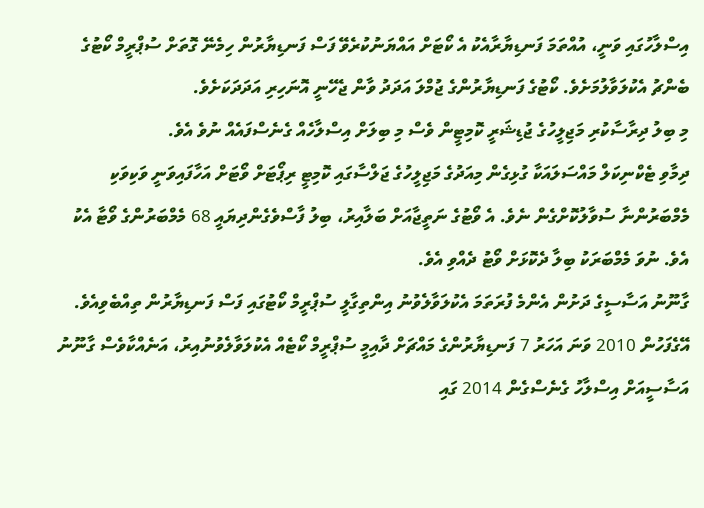އިސްލާހުގައި ވަނީ، އުއްތަމަ ފަނޑިޔާރާއެކު އެ ކޯޓަށް އައްޔަނުކުރެވޭ ފަސް ފަނޑިޔާރުން ހިމެނޭ ގޮތަށް ސުޕްރީމް ކޯޓުގެ ބެންޗު އެކުލަވާލުމަށެވެ. ކޯޓުގެ ފަނޑިޔާރުންގެ ޖުމްލަ އަދަދު ވާން ޖެހޭނީ އޮނަހިރި އަދަދަކަށެވެ.
މި ބިލު ދިރާސާކުރި މަޖިލީހުގެ ޖުޑިޝަރީ ކޮމިޓީން ވެސް މި ބިލަށް އިސްލާހެއް ގެނެސްފައެއް ނުވެ އެވެ.
ދިމާވި ޓެކްނިކަލް މައްސަލައަކާ ގުޅިގެން މިއަދުގެ މަޖިލީހުގެ ޖަލްސާގައި ކޮމިޓީ ރިޕޯޓަށް ވޯޓަށް އަހާފައިވަނީ ވަކިވަކި މެމްބަރުންނާ ސުވާލުކޮށްގެން ނެވެ. އެ ވޯޓުގެ ނަތީޖާއަށް ބަލާއިރު، ބިލު ފާސްވެގެންދިޔައީ 68 މެމްބަރުންގެ ވޯޓާ އެކު އެވެ. ނުވަ މެމްބަރަކު ބިލާ ދެކޮޅަށް ވޯޓު ދެއްވި އެވެ.
ގާނޫނު އަސާސީގެ ދަށުން އެންމެ ފުރަތަމަ އެކުލަވާލެވުނު އިންތިގާލީ ސުޕްރީމް ކޯޓުގައި ފަސް ފަނޑިޔާރުން ތިއްބެވިއެވެ. އޭގެފަހުން 2010 ވަނަ އަހަރު 7 ފަނޑިޔާރުންގެ މައްޗަށް ދާއިމީ ސުޕްރީމް ކޯޓެއް އެކުލަވާލެވުނުއިރު، އަނެއްކާވެސް ގާނޫނު އަސާސީއަށް އިސްލާހު ގެނެސްގެން 2014 ގައި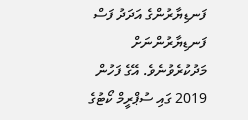ފަނޑިޔާރުންގެ އަދަދު ފަސް ފަނޑިޔާރުންނަށް މަދުކުރެވުނެވެ. އޭގެ ފަހުން 2019 ގައި ސުޕްރީމް ކޯޓުގެ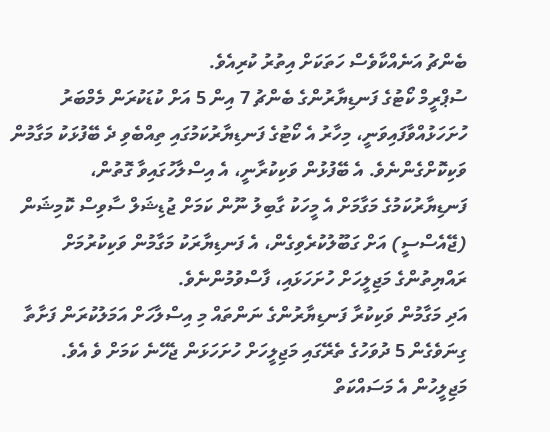ބެންޗު އަނެއްކާވެސް ހަތަކަށް އިތުރު ކުރިއެވެ.
ސުޕްރީމް ކޯޓުގެ ފަނޑިޔާރުންގެ ބެންޗު 7 އިން 5 އަށް ކުޑަކުރަން މެމްބަރު ހުށަހަޅުއްވާފައިވަނީ، މިހާރު އެ ކޯޓުގެ ފަނޑިޔާރުކަމުގައި ތިއްބެވި ދެ ބޭފުޅަކު މަގާމުން ވަކިކޮށްގެންނެވެ. އެ ބޭފުޅުން ވަކިކުރާނީ، އެ އިސްލާހުގައިވާ ގޮތުން، ފަނޑިޔާރުކަމުގެ މަގާމަށް އެ މީހަކު ގާބިލު ނޫން ކަމަށް ޖުޑިޝަލް ސާވިސް ކޮމިޝަން (ޖޭއެސްސީ) އަށް ގަބޫލުކުރެވިގެން، އެ ފަނޑިޔާރަކު މަގާމުން ވަކިކުރުމަށް ރައްޔިތުންގެ މަޖިލީހަށް ހުށަހަޅައި، ފާސްވުމުންނެވެ.
އަދި މަގާމުން ވަކިކުރާ ފަނޑިޔާރުންގެ ނަންތައް މި އިސްލާހަށް އަމަލުކުރަން ފަށާތާ ގިނަވެގެން 5 ދުވަހުގެ ތެރޭގައި މަޖިލީހަށް ހުށަހަޅަން ޖެހޭނެ ކަމަށް ވެ އެވެ. މަޖިލީހުން އެ މަސައްކަތް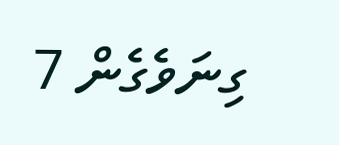ގިނަވެގެން 7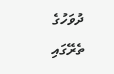ދުވަހުގެ ތެރޭގައި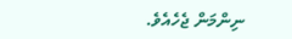ނިންމަން ޖެހެއެވެ.